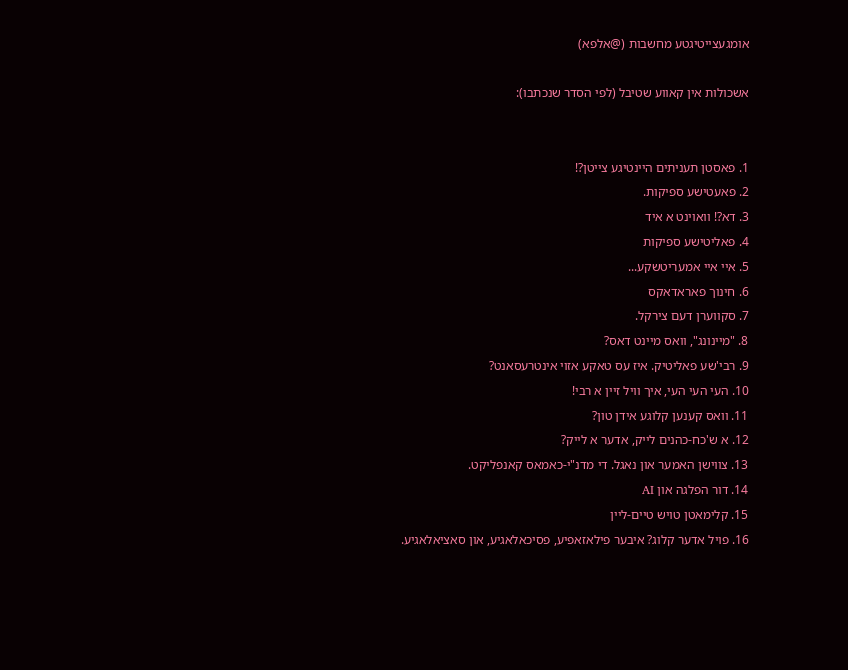אומגעצייטיגטע מחשבות (@אלפא)

אשכולות אין קאווע שטיבל (לפי הסדר שנכתבו):


1. פאסטן תעניתים היינטיגע צייטן?!
2. פאעטישע ספיקות.
3. דא?! וואוינט א איד
4. פאליטישע ספיקות
5. איי איי אמעריטשקע...
6. חינוך פאראדאקס
7. סקווערן דעם צירקל.
8. "מיינונג", וואס מיינט דאס?
9. רבי'שע פאליטיק. איז עס טאקע אזוי אינטרעסאנט?
10. העי העי העי, איך וויל זיין א רבי!
11. וואס קענען קלוגע אידן טון?
12. א ש'כח-כהנים לייק, אדער א לייק?
13. צווישן האמער און נאגל. די מדנ"י-כאמאס קאנפליקט.
14. דור הפלגה און AI
15. קלימאטן טויש טיים-ליין
16. פויל אדער קלוג? איבער פילאזאפיע, פסיכאלאגיע, און סאציאלאגיע.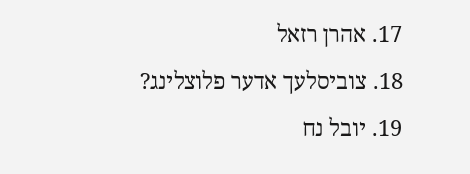17. אהרן רזאל
18. צוביסלעך אדער פלוצלינג?
19. יובל נח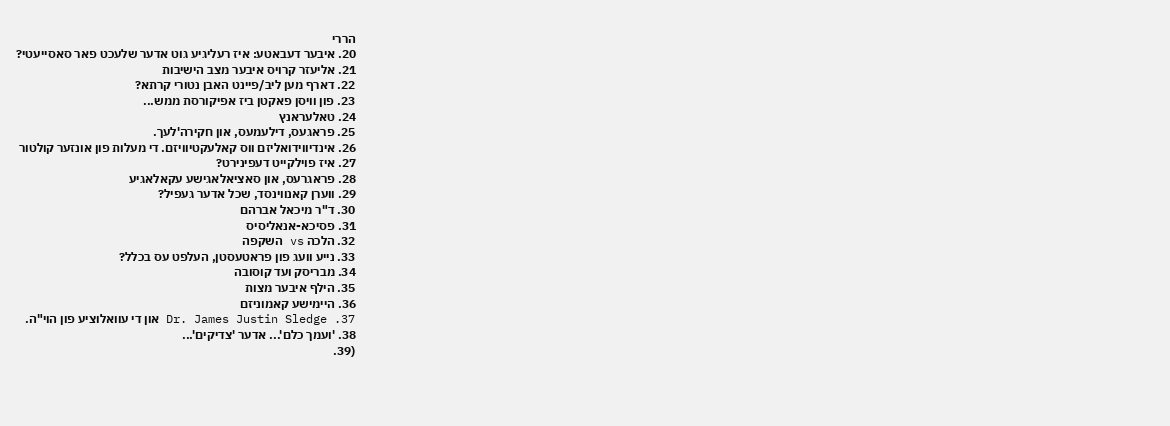הררי
20. איבער דעבאטע: איז רעליגיע גוט אדער שלעכט פאר סאסייעטי?
21. אליעזר קרויס איבער מצב הישיבות
22. דארף מען ליב/פיינט האבן נטורי קרתא?
23. פון וויסן פאקטן ביז אפיקורסת ממש...
24. טאלעראנץ
25. פראגעס, דילעמעס, און חקירה'לעך.
26. אינדיווידואליזם ווס קאלעקטיוויזם. די מעלות פון אונזער קולטור
27. איז פוילקייט דעפינירט?
28. פראגרעס, און סאציאלאגישע עקאלאגיע
29. ווערן קאנווינסד, שכל אדער געפיל?
30. ד"ר מיכאל אברהם
31. פסיכא-אנאליסיס
32. הלכה vs השקפה
33. נייע וועג פון פראטעסטן, העלפט עס בכלל?
34. מבריסק ועד קוסובה
35. הילף איבער מצות
36. היימישע קאמוניזם
37. Dr. James Justin Sledge און די עוואלוציע פון הוי"ה.
38. 'ועמך כלם'... אדער 'צדיקים'...
(39.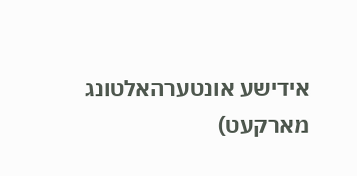אידישע אונטערהאלטונג מארקעט)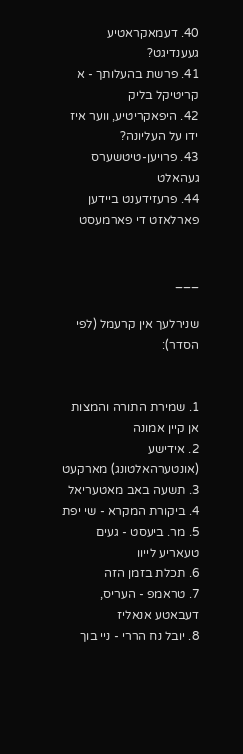40. דעמאקראטיע געענדיגט?
41. פרשת בהעלותך - א קריטיקל בליק
42. היפאקריטיע, ווער איז ידו על העליונה?
43. פרויען-טיטשערס געהאלט
44. פרעזידענט ביידען פארלאזט די פארמעסט


___

שנירלעך אין קרעמל (לפי הסדר):


1. שמירת התורה והמצות אן קיין אמונה
2. אידישע (אונטערהאלטונג) מארקעט
3. תשעה באב מאטעריאל
4. ביקורת המקרא - שי יפת
5. מר. ביעסט - געים טעאריע לייוו
6. תכלת בזמן הזה
7. טראמפ - העריס, דעבאטע אנאליז
8. יובל נח הררי - ניי בוך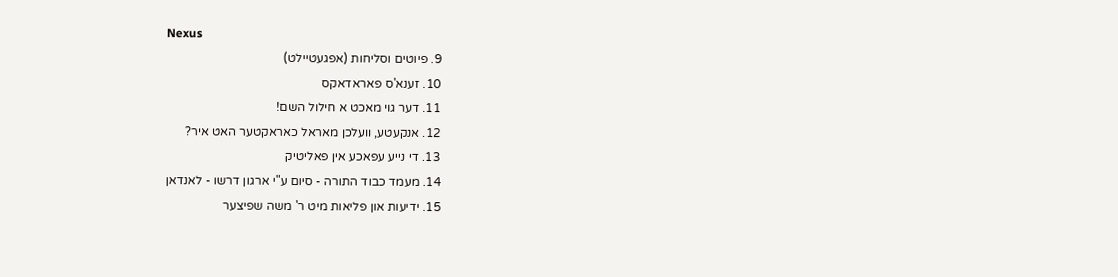Nexus
9. פיוטים וסליחות (אפגעטיילט)
10. זענא'ס פאראדאקס
11. דער גוי מאכט א חילול השם!
12. אנקעטע, וועלכן מאראל כאראקטער האט איר?
13. די נייע עפאכע אין פאליטיק
14. מעמד כבוד התורה - סיום ע"י ארגון דרשו - לאנדאן
15. ידיעות און פליאות מיט ר' משה שפיצער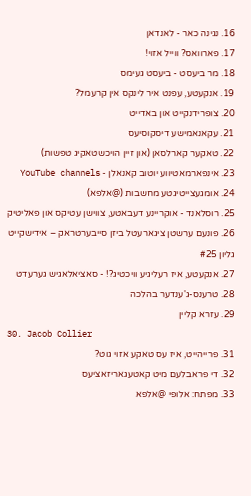16. נגינה כאר - לאנדאן
17. פארוואס? ווייל אזוי!
18. מר ביעסט - ביעסט געימס
19. אנקעטע, עפנט איר לינקס אין קרעמל?
20. צופרידנקייט און באדייט
21. עקאנאמישע דיסקוסיעס
22. טאקער קארלסאן (און זיין הויכשטאקיג טפשות)
23. אינפארמאטיווע יוטוב קאנאלן - YouTube channels
24. אומגעצייטיגטע מחשבות (@אלפא)
25. רוסלאנד - אוקריינע דעבאטע, צווישן עטיקס און פאליטיק
26. פונעם ערשטן ציגארעטל ביזן סייבערטראק – אידישקייט גליון #25
27. אנקעטע, איז רעליגיע וויכטיג?! - סאציאלאגיש גערעדט
28. טרענס-ג'ענדער בהלכה
29. עזרא קליין
30. Jacob Collier
31. פרייהייט, איז עס טאקע אזוי גוט?
32. די פראבלעם מיט קאטעגאריזאציעס
33. מפתח: אלופי @אלפא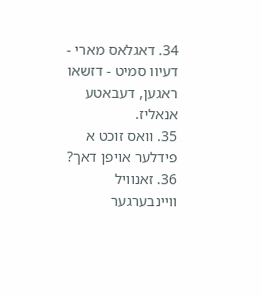34. דאגלאס מארי - דעיוו סמיט - דזשאו ראגען, דעבאטע אנאליז.
35. וואס זוכט א פידלער אויפן דאך?
36. זאנוויל וויינבערגער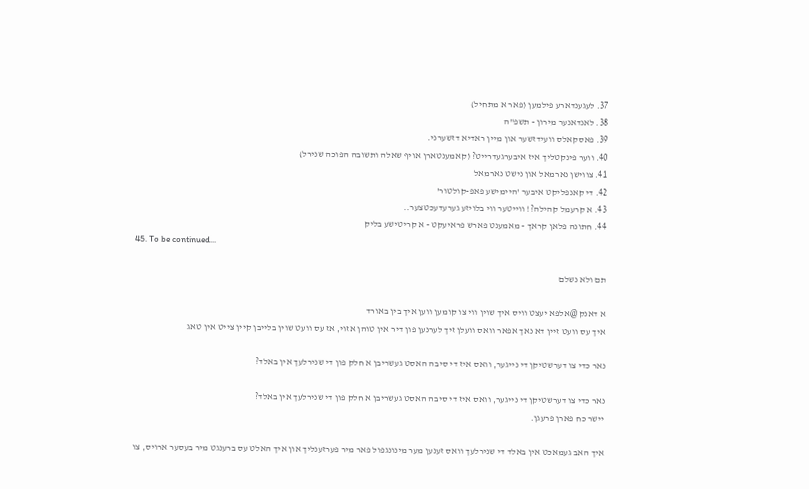37. לעגענדארע פילמען (פאר א מתחיל)
38. לאנדאנער מירון - תשפ"ה
39. פאסקאלס וועידזשער און מיין ראדיא דזשערני.
40. ווער פינקטליך איז איבערגעדרייט? (קאמענטארן אויף שאלה ותשובה הפוכה שנירל)
41. צווישן נארמאל און נישט נארמאל
42. די קאנפליקט איבער 'היימישע פאפ-קולטור'
43. א קרעמל קהילה?! ווייטער ווי בלויזע גערעדעכטצער..
44. חתונה פלאן קראך - מאמענט פארש פראיעקט - א קריטישע בליק
45. To be continued...

תם ולא נשלם

א דאנק @אלפא יעצט וויס איך שוין ווי צו קומען ווען איך בין באורד
איך עס וועט זיין דא נאך אפאר וואס וועלן זיך לערנען פון דיר אין טוהן אזוי, אז עס וועט שוין בלייבן קיין צייט אין טאג

נאר כדי צו דערשטיקן די נייגער, וואס איז די סיבה האסט געשריבן א חלק פון די שנירלעך אין באלד?

נאר כדי צו דערשטיקן די נייגער, וואס איז די סיבה האסט געשריבן א חלק פון די שנירלעך אין באלד?
יישר כח פארן פרעגן.

איך האב געמאכט אין באלד די שנירלעך וואס זענען מער מינונגפול פאר מיר פערזענליך און איך האלט עס ברענגט מיר בעסער ארויס, צו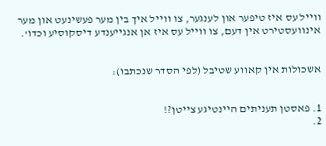ווייל עס איז טיפער און לענגער, צו ווייל איך בין מער פעשינעט און מער אינוועסטירט אין דעם, צו ווייל עס איז אן אנגייענדע דיסקוסיע וכדו'.


אשכולות אין קאווע שטיבל (לפי הסדר שנכתבו):


1. פאסטן תעניתים היינטיגע צייטן?!
2.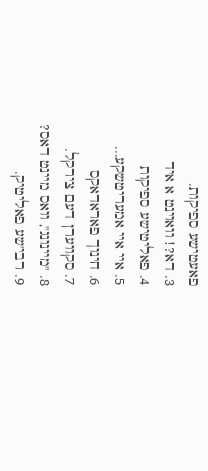פאעטישע ספיקות.
3. דא?! וואוינט א איד
4. פאליטישע ספיקות
5. איי איי אמעריטשקע...
6. חינוך פאראדאקס
7. סקווערן דעם צירקל.
8. "מיינונג", וואס מיינט דאס?
9. רבי'שע פאליטיק.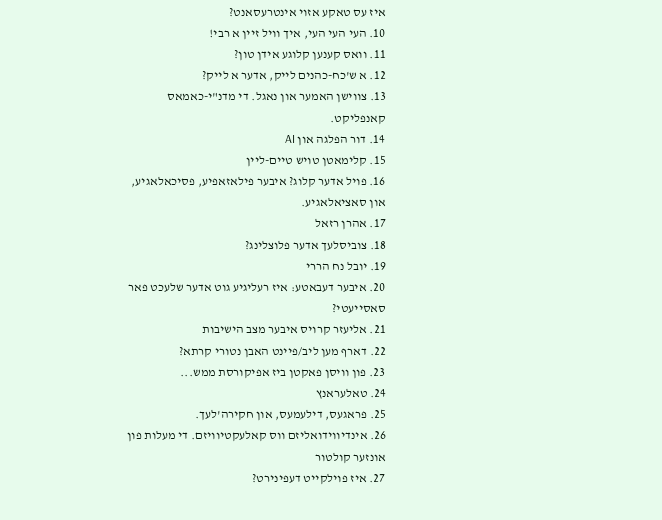איז עס טאקע אזוי אינטרעסאנט?
10. העי העי העי, איך וויל זיין א רבי!
11. וואס קענען קלוגע אידן טון?
12. א ש'כח-כהנים לייק, אדער א לייק?
13. צווישן האמער און נאגל. די מדנ"י-כאמאס קאנפליקט.
14. דור הפלגה און AI
15. קלימאטן טויש טיים-ליין
16. פויל אדער קלוג? איבער פילאזאפיע, פסיכאלאגיע, און סאציאלאגיע.
17. אהרן רזאל
18. צוביסלעך אדער פלוצלינג?
19. יובל נח הררי
20. איבער דעבאטע: איז רעליגיע גוט אדער שלעכט פאר סאסייעטי?
21. אליעזר קרויס איבער מצב הישיבות
22. דארף מען ליב/פיינט האבן נטורי קרתא?
23. פון וויסן פאקטן ביז אפיקורסת ממש...
24. טאלעראנץ
25. פראגעס, דילעמעס, און חקירה'לעך.
26. אינדיווידואליזם ווס קאלעקטיוויזם. די מעלות פון אונזער קולטור
27. איז פוילקייט דעפינירט?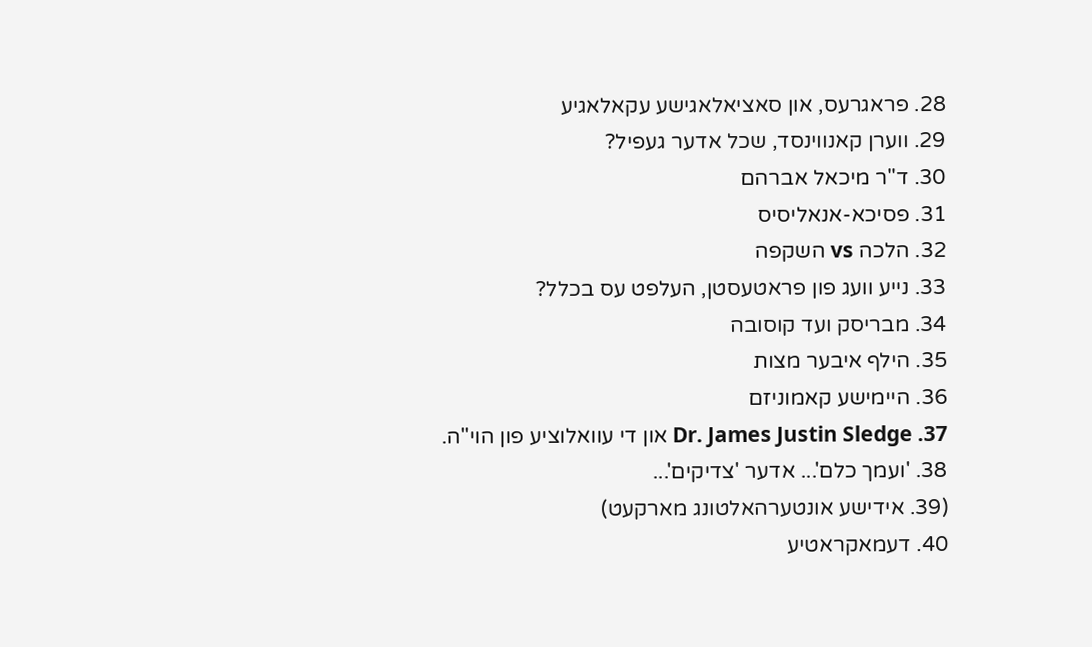28. פראגרעס, און סאציאלאגישע עקאלאגיע
29. ווערן קאנווינסד, שכל אדער געפיל?
30. ד"ר מיכאל אברהם
31. פסיכא-אנאליסיס
32. הלכה vs השקפה
33. נייע וועג פון פראטעסטן, העלפט עס בכלל?
34. מבריסק ועד קוסובה
35. הילף איבער מצות
36. היימישע קאמוניזם
37. Dr. James Justin Sledge און די עוואלוציע פון הוי"ה.
38. 'ועמך כלם'... אדער 'צדיקים'...
(39. אידישע אונטערהאלטונג מארקעט)
40. דעמאקראטיע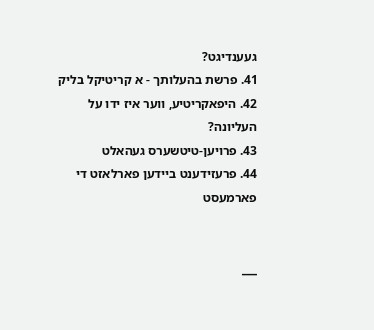געענדיגט?
41. פרשת בהעלותך - א קריטיקל בליק
42. היפאקריטיע, ווער איז ידו על העליונה?
43. פרויען-טיטשערס געהאלט
44. פרעזידענט ביידען פארלאזט די פארמעסט


___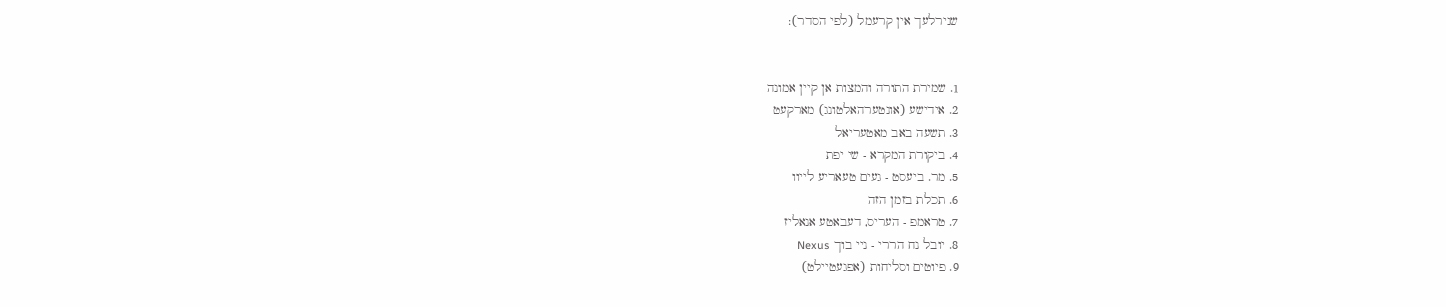שנירלעך אין קרעמל (לפי הסדר):


1. שמירת התורה והמצות אן קיין אמונה
2. אידישע (אונטערהאלטונג) מארקעט
3. תשעה באב מאטעריאל
4. ביקורת המקרא - שי יפת
5. מר. ביעסט - געים טעאריע לייוו
6. תכלת בזמן הזה
7. טראמפ - העריס, דעבאטע אנאליז
8. יובל נח הררי - ניי בוך Nexus
9. פיוטים וסליחות (אפגעטיילט)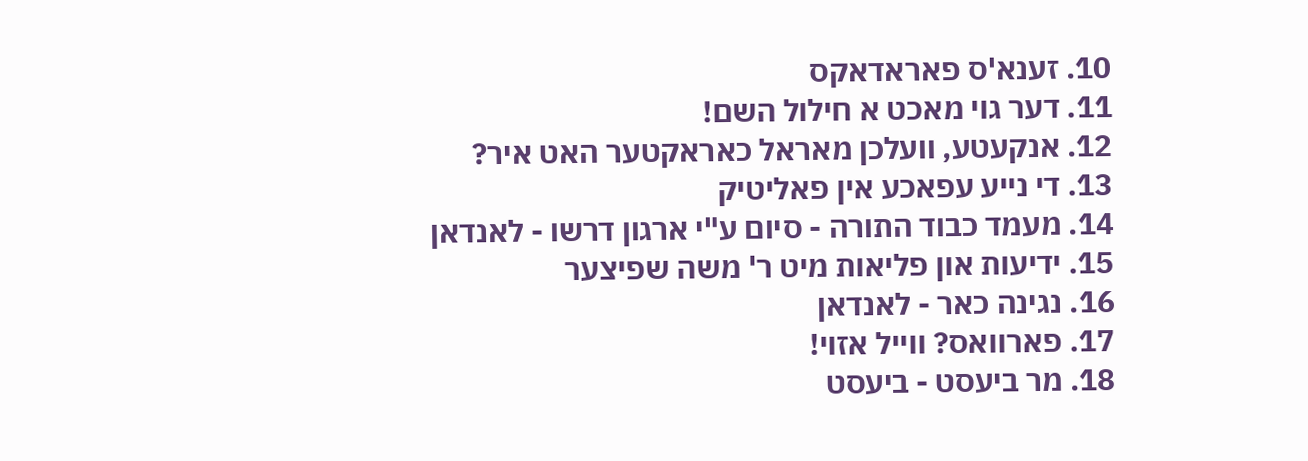10. זענא'ס פאראדאקס
11. דער גוי מאכט א חילול השם!
12. אנקעטע, וועלכן מאראל כאראקטער האט איר?
13. די נייע עפאכע אין פאליטיק
14. מעמד כבוד התורה - סיום ע"י ארגון דרשו - לאנדאן
15. ידיעות און פליאות מיט ר' משה שפיצער
16. נגינה כאר - לאנדאן
17. פארוואס? ווייל אזוי!
18. מר ביעסט - ביעסט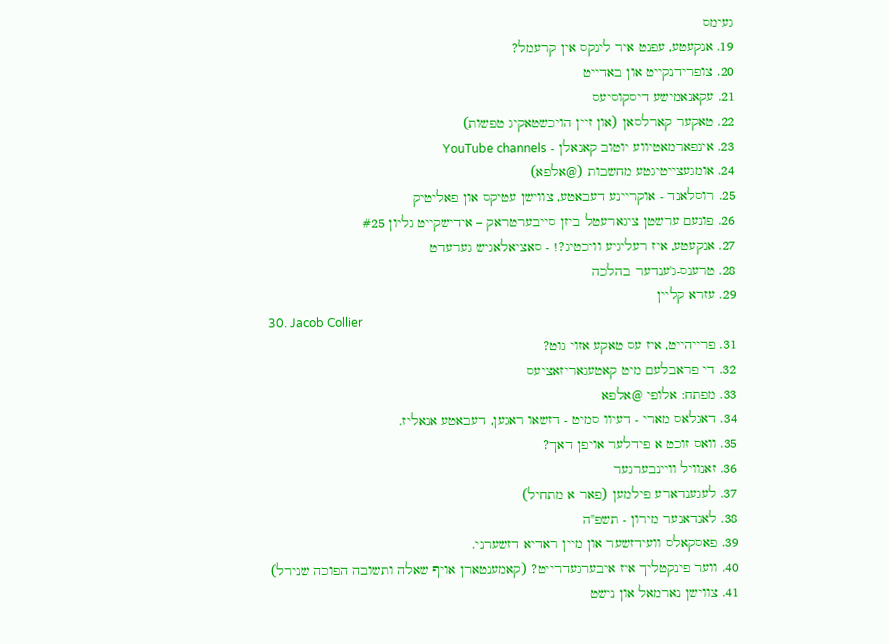געימס
19. אנקעטע, עפנט איר לינקס אין קרעמל?
20. צופרידנקייט און באדייט
21. עקאנאמישע דיסקוסיעס
22. טאקער קארלסאן (און זיין הויכשטאקיג טפשות)
23. אינפארמאטיווע יוטוב קאנאלן - YouTube channels
24. אומגעצייטיגטע מחשבות (@אלפא)
25. רוסלאנד - אוקריינע דעבאטע, צווישן עטיקס און פאליטיק
26. פונעם ערשטן ציגארעטל ביזן סייבערטראק – אידישקייט גליון #25
27. אנקעטע, איז רעליגיע וויכטיג?! - סאציאלאגיש גערעדט
28. טרענס-ג'ענדער בהלכה
29. עזרא קליין
30. Jacob Collier
31. פרייהייט, איז עס טאקע אזוי גוט?
32. די פראבלעם מיט קאטעגאריזאציעס
33. מפתח: אלופי @אלפא
34. דאגלאס מארי - דעיוו סמיט - דזשאו ראגען, דעבאטע אנאליז.
35. וואס זוכט א פידלער אויפן דאך?
36. זאנוויל וויינבערגער
37. לעגענדארע פילמען (פאר א מתחיל)
38. לאנדאנער מירון - תשפ"ה
39. פאסקאלס וועידזשער און מיין ראדיא דזשערני.
40. ווער פינקטליך איז איבערגעדרייט? (קאמענטארן אויף שאלה ותשובה הפוכה שנירל)
41. צווישן נארמאל און נישט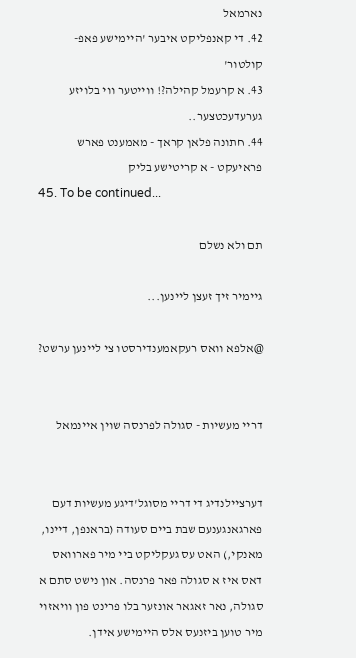נארמאל
42. די קאנפליקט איבער 'היימישע פאפ-קולטור'
43. א קרעמל קהילה?! ווייטער ווי בלויזע גערעדעכטצער..
44. חתונה פלאן קראך - מאמענט פארש פראיעקט - א קריטישע בליק
45. To be continued...

תם ולא נשלם

גיימיר זיך זעצן ליינען...

@אלפא וואס רעקאמענדירסטו צי ליינען ערשט?


דריי מעשיות - סגולה לפרנסה שוין איינמאל


דערציילנדיג די דריי מסוגל'דיגע מעשיות דעם פארגאנגענעם שבת ביים סעודה (בראנפן, דיינו, מאנקי,) האט עס געקליקט ביי מיר פארוואס דאס איז א סגולה פאר פרנסה. און נישט סתם א סגולה, נאר זאגאר אונזער בלו פרינט פון וויאזוי מיר טוען ביזנעס אלס היימישע אידן.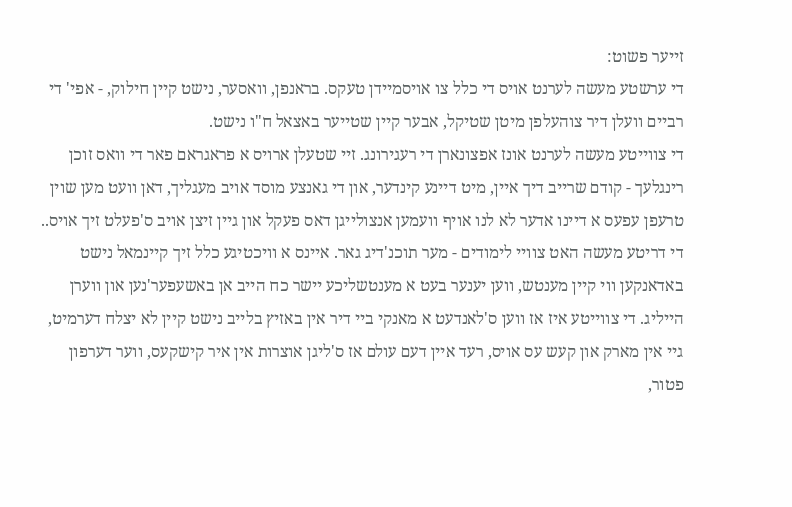זייער פשוט:
די ערשטע מעשה לערנט אויס די כלל צו אויסמיידן טעקס. בראנפן, וואסער, נישט קיין חילוק, - אפי' די רביים וועלן דיר צוהעלפן מיטן שטיקל, אבער קיין שטייער באצאל ח"ו נישט.
די צווייטע מעשה לערנט אונז אפצונארן די רעגירונג. זיי שטעלן ארויס א פראגראם פאר די וואס זוכן רינגלעך - קודם שרייב דיך איין, מיט דיינע קינדער, און די גאנצע מוסד אויב מעגליך, דאן וועט מען שוין טרעפן עפעס א דיינו אדער לא לנו אויף וועמען אנצולייגן דאס פעקל און גיין זיצן אויב ס'פעלט זיך אויס..
די דריטע מעשה האט צוויי לימודים - מער תוכנ'דיג גאר. איינס א וויכטיגע כלל זיך קיינמאל נישט באדאנקען ווי קיין מענטש, ווען יענער בעט א מענטשליכע יישר כח הייב אן באשעפער'נען און ווערן הייליג. די צווייטע איז אז ווען ס'לאנדעט א מאנקי ביי דיר אין באזיץ בלייב נישט קיין לא יצלח דערמיט, גיי אין מארק און קעש עס אויס, רעד איין דעם עולם אז ס'ליגן אוצרות אין איר קישקעס, ווער דערפון פטור,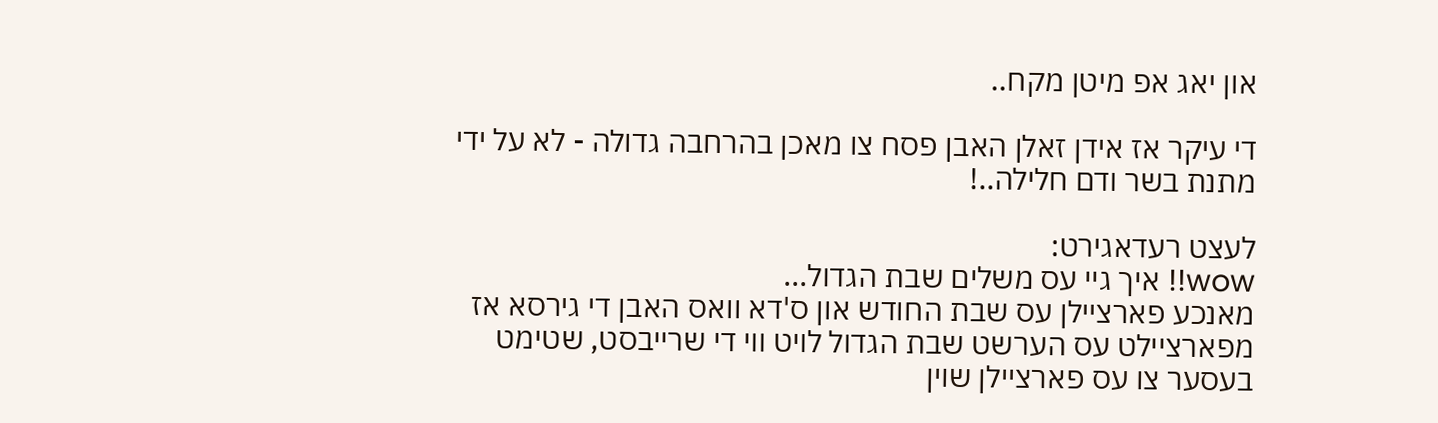און יאג אפ מיטן מקח..

די עיקר אז אידן זאלן האבן פסח צו מאכן בהרחבה גדולה - לא על ידי מתנת בשר ודם חלילה..!

לעצט רעדאגירט:
wow!! איך גיי עס משלים שבת הגדול...
מאנכע פארציילן עס שבת החודש און ס'דא וואס האבן די גירסא אז מפארציילט עס הערשט שבת הגדול לויט ווי די שרייבסט, שטימט בעסער צו עס פארציילן שוין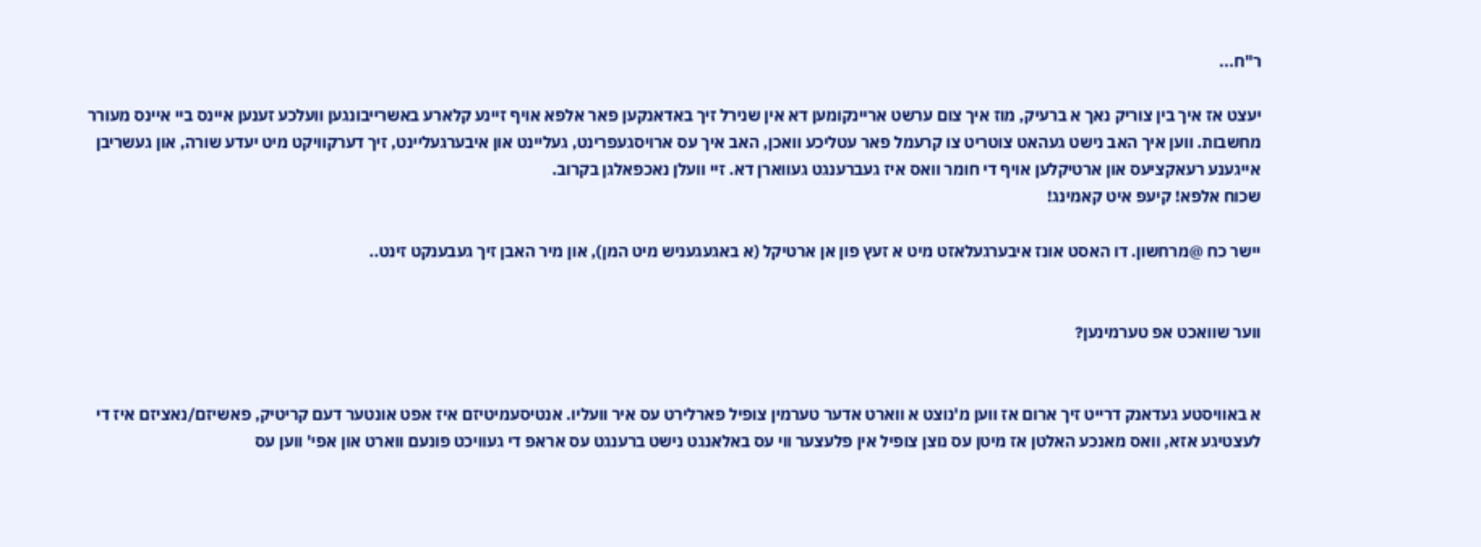ר"ח...

יעצט אז איך בין צוריק נאך א ברעיק, מוז איך צום ערשט אריינקומען דא אין שנירל זיך באדאנקען פאר אלפא אויף זיינע קלארע באשרייבונגען וועלכע זענען איינס ביי איינס מעורר מחשבות. ווען איך האב נישט געהאט צוטריט צו קרעמל פאר עטליכע וואכן, האב איך עס ארויסגעפרינט, געליינט און איבערגעליינט, זיך דערקוויקט מיט יעדע שורה, און געשריבן אייגענע רעאקציעס און ארטיקלען אויף די חומר וואס איז געברענגט געווארן דא. זיי וועלן נאכפאלגן בקרוב.
שכוח אלפא! קיעפ איט קאמינג!

יישר כח @מרחשון. דו האסט אונז איבערגעלאזט מיט א זעץ פון אן ארטיקל (א באגעגעניש מיט המן), און מיר האבן זיך געבענקט זינט..


ווער שוואכט אפ טערמינען?


א באוויסטע געדאנק דרייט זיך ארום אז ווען מ'נוצט א ווארט אדער טערמין צופיל פארלירט עס איר וועליו. אנטיסעמיטיזם איז אפט אונטער דעם קריטיק, פאשיזם/נאציזם איז די לעצטיגע אזא, וואס מאנכע האלטן אז מיטן עס נוצן צופיל אין פלעצער ווי עס באלאנגט נישט ברענגט עס אראפ די געוויכט פונעם ווארט און אפי' ווען עס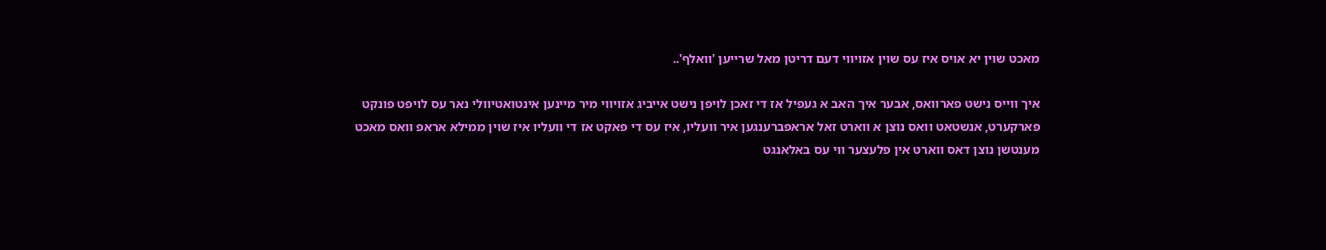מאכט שוין יא אויס איז עס שוין אזויווי דעם דריטן מאל שרייען 'וואלף'..

איך ווייס נישט פארוואס, אבער איך האב א געפיל אז די זאכן לויפן נישט אייביג אזויווי מיר מיינען אינטואטיוולי נאר עס לויפט פונקט פארקערט, אנשטאט וואס נוצן א ווארט זאל אראפברענגען איר וועליו, איז עס די פאקט אז די וועליו איז שוין ממילא אראפ וואס מאכט מענטשן נוצן דאס ווארט אין פלעצער ווי עס באלאנגט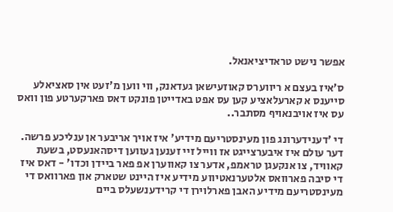אפשר נישט טראדיציאנאל.

ס'איז בעצם א ריווערס קאוזעישאן געדאנק, ווי ווען מ'זעט אין סאציאלע סייענס א קארעלאציע קען עס אפט באדייטן פונקט דאס פארקערטע פון וואס עס איז אויבנאויף מסתבר..

די 'דענידערונג פון מעינסטריעם מידיע' איז אויך אריבער אן ענליכע פרשה. דער עולם איז איבערצייגט אז ווייל זיי זענען געווען דיסהאנעסט, בשעת קאוויד, צו אנקעגן טראמפ, אדער צו קאווערן אפ פאר ביידן וכדו' - דאס איז די סיבה פארוואס אלטערנאטיווע מידיע איז היינט שטארק און פארוואס די מעינסטריעם מידיע האבן פארלוירן די קרידענשעלס ביים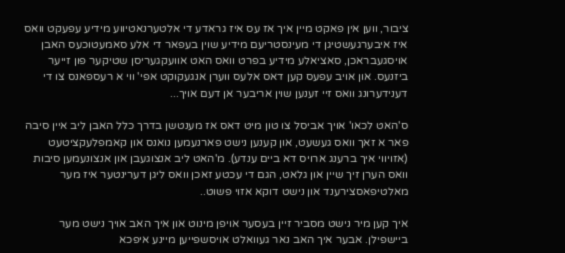ציבור, ווען אין פאקט מיין איך אז עס איז גראדע די אלטערנאטיווע מידיע עפעקט וואס איז איבערגעשטיגן די מעינסטריעם מידיע שוין בעפאר די אלע סאמעטוכעס האבן אויסגעבראכן, סאציאלע מידיע בפרט וואס האט אוועקגעריסן שטיקער פון זייער ביזנעס. און אויב עפעס קען דאס אלעס ווערן אנגעקוקט אפי' ווי א רעספאנס צו די דענידערונג וואס זיי זענען שוין אריבער אן דעם אויך...

ס'האט לכאו' אויך אביסל צו טון מיט דאס אז מענטשן בדרך כלל האבן ליב איין סיבה פאר א זאך וואס געשעט, און קענען נישט פארנעמען נואנס און קאמפלעקציטעט (אזויווי איך ברענג ארויס דא ביים ענדע). מ'האט ליב אנצוגעבן און אנצונעמען סיבות וואס הערן זיך שיין און גלאט, הגם די עכטע זאכן וואס ליגן דערינטער איז מער מאלטיפאסצירענד און נישט דוקא אזוי פשוט..

איך קען מיר נישט מסביר זיין בעסער אויפן מינוט און איך האב אויך נישט מער ביישפילן. אבער איך האב נאר געוואלט אויסשפייען מיינע איפכא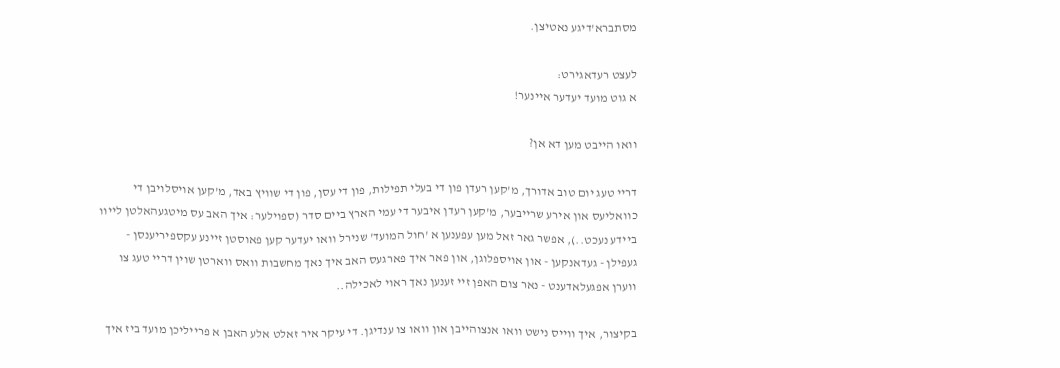מסתברא'דיגע נאטיצן.

לעצט רעדאגירט:
א גוט מועד יעדער איינער!

וואו הייבט מען דא אן?

דריי טעג יום טוב אדורך, מ'קען רעדן פון די בעלי תפילות, פון די עסן, פון די שוויץ באד, מ'קען אויסלויבן די כוואליעס און אירע שרייבער, מ'קען רעדן איבער די עמי הארץ ביים סדר (ספוילער: איך האב עס מיטגעהאלטן לייוו ביידע נעכט..), אפשר גאר זאל מען עפענען א 'חול המועד' שנירל וואו יעדער קען פאוסטן זיינע עקספיריענסן - געפילן - געדאנקען - און אויספלוגן, און פאר איך פארגעס האב איך נאך מחשבות וואס ווארטן שוין דריי טעג צו ווערן אפגעלאדענט - נאר צום האפן זיי זענען נאך ראוי לאכילה..

בקיצור, איך ווייס נישט וואו אנצוהייבן און וואו צו ענדיגן. די עיקר איר זאלט אלע האבן א פרייליכן מועד ביז איך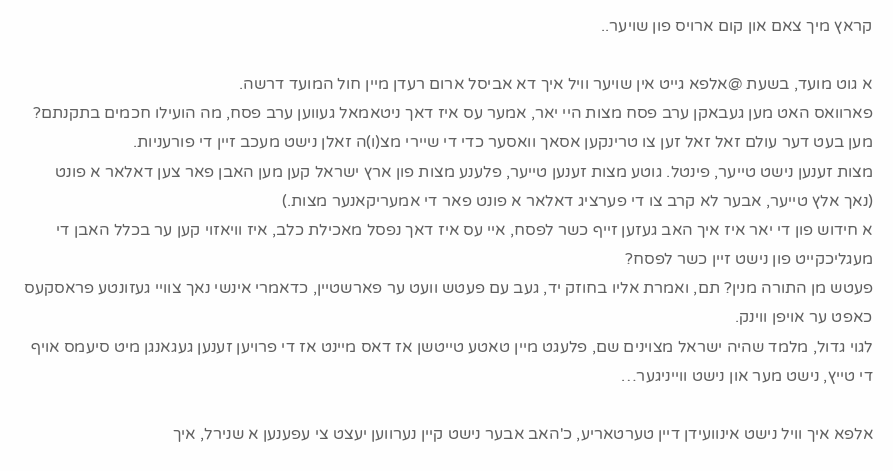קראץ מיך צאם און קום ארויס פון שויער..

א גוט מועד, בשעת @אלפא גייט אין שויער וויל איך דא אביסל ארום רעדן מיין חול המועד דרשה.
פארוואס האט מען געבאקן ערב פסח מצות היי יאר, אמער עס איז דאך ניטאמאל געווען ערב פסח, מה הועילו חכמים בתקנתם?
מען בעט דער עולם זאל זאל זען צו טרינקען אסאך וואסער כדי די שיירי מצ(ו)ה זאלן נישט מעכב זיין די פורעניות.
מצות זענען נישט טייער, פינטל. גוטע מצות זענען טייער, פלענע מצות פון ארץ ישראל קען מען האבן פאר צען דאלאר א פונט (נאך אלץ טייער, אבער לא קרב צו די פערציג דאלאר א פונט פאר די אמעריקאנער מצות.)
א חידוש פון די יאר איז איך האב געזען זייף כשר לפסח, איי עס איז דאך נפסל מאכילת כלב, איז וויאזוי קען ער בכלל האבן די מעגליכקייט פון נישט זיין כשר לפסח?
פעטש מן התורה מנין? תם, ואמרת אליו בחוזק יד, געב עם פעטש וועט ער פארשטיין, כדאמרי אינשי נאך צוויי געזונטע פראסקעס כאפט ער אויפן ווינק.
לגוי גדול, מלמד שהיה ישראל מצוינים שם, פלעגט מיין טאטע טייטשן אז דאס מיינט אז די פרויען זענען געגאנגן מיט סיעמס אויף די טייץ, נישט מער און נישט ווייניגער…

אלפא איך וויל נישט אינוועידן דיין טערטאריע, כ'האב אבער נישט קיין נערווען יעצט צי עפענען א שנירל, איך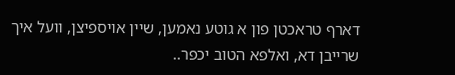דארף טראכטן פון א גוטע נאמען, שיין אויספיצן, וועל איך שרייבן דא, ואלפא הטוב יכפר..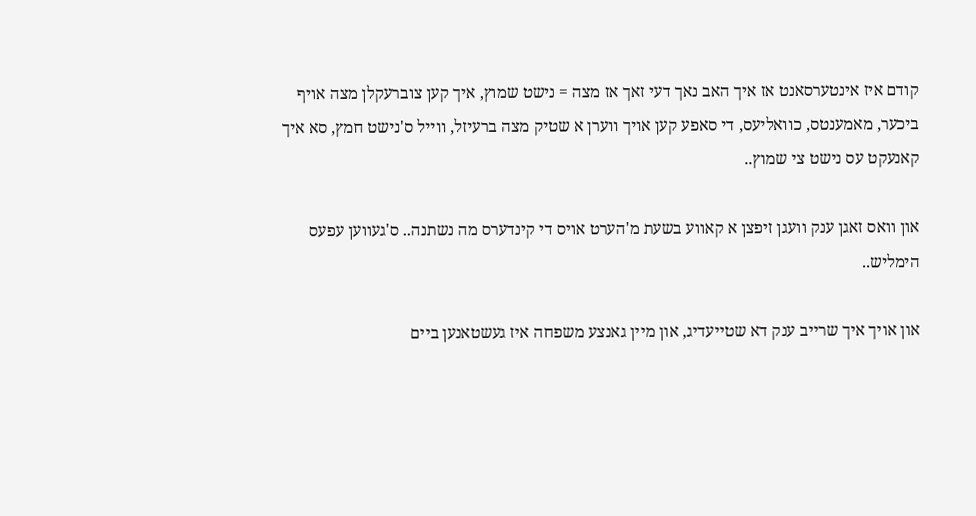קודם איז אינטערסאנט אז איך האב נאך דעי זאך אז מצה = נישט שמוץ, איך קען צוברעקלן מצה אויף ביכער, מאמענטס, כוואליעס, די סאפע קען אויך ווערן א שטיק מצה ברעיזל, ווייל ס'נישט חמץ, סא איך קאנעקט עס נישט צי שמוץ..

און וואס זאגן ענק וועגן זיפצן א קאווע בשעת מ'הערט אויס די קינדערס מה נשתנה.. ס'געווען עפעס הימליש..

און אויך איך שרייב ענק דא שטייעדיג, און מיין גאנצע משפחה איז געשטאנען ביים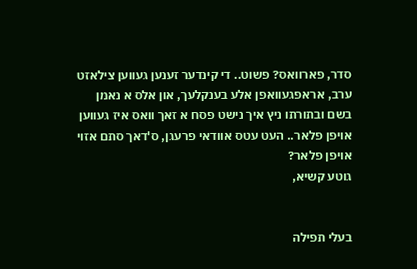סדר, פארוואס? פשוט.. די קינדער זענען געווען צילאזט ערב, אראפגעוואפן אלע בענקלעך, און אלס א נאמן בשם ובתורתו ניץ איך נישט פסח א זאך וואס איז געווען אויפן פלאר.. העט עטס אוודאי פרעגן, ס'דאך סתם אזוי אויפן פלאר?
גוטע קשיא,


בעלי תפילה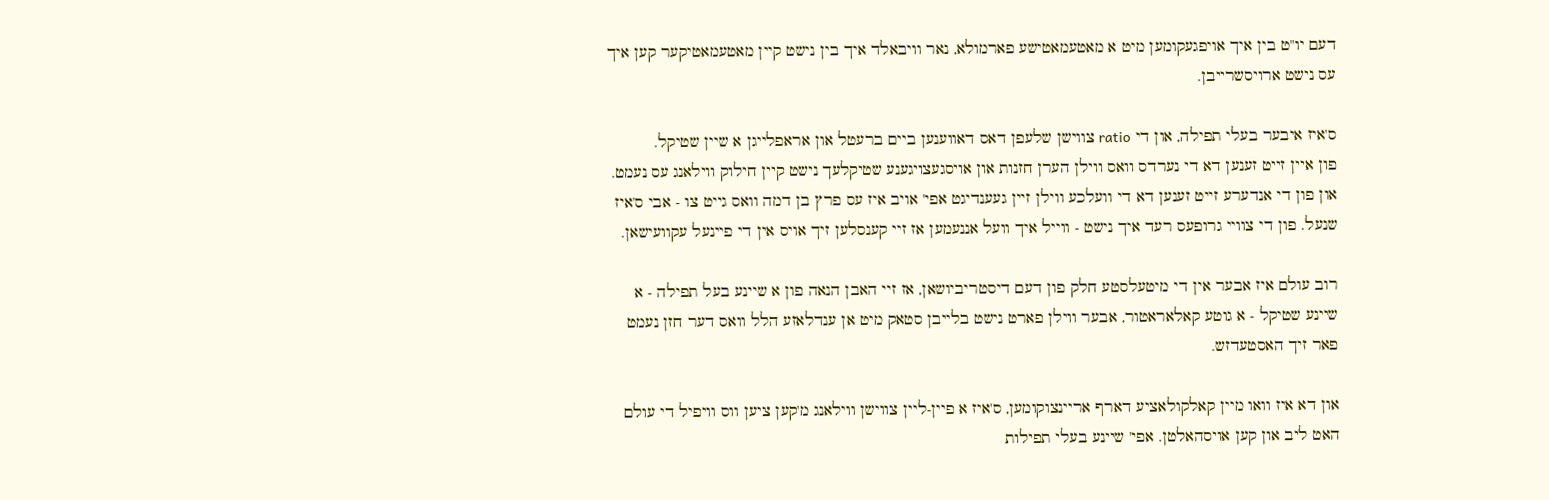דעם יו"ט בין איך אויפגעקומען מיט א מאטעמאטישע פארמולא, נאר וויבאלד איך בין נישט קיין מאטעמאטיקער קען איך עס נישט ארויסשרייבן.

ס'איז איבער בעלי תפילה, און די ratio צווישן שלעפן דאס דאווענען ביים ברעטל און אראפלייגן א שיין שטיקל.
פון איין זייט זענען דא די נערדס וואס ווילן הערן חזנות און אויסגעצויגענע שטיקלעך נישט קיין חילוק ווילאנג עס נעמט. און פון די אנדערע זייט זענען דא די וועלכע ווילן זיין געענדיגט אפי' אויב איז עס פרץ בן דמה וואס גייט צו - אבי ס'איז שנעל. פון די צוויי גרופעס רעד איך נישט - ווייל איך וועל אננעמען אז זיי קענסלען זיך אויס אין די פיינעל עקוועישאן.

רוב עולם איז אבער אין די מיטעלסטע חלק פון דעם דיסטריביושאן, אז זיי האבן הנאה פון א שיינע בעל תפילה - א שיינע שטיקל - א גוטע קאלאראטור, אבער ווילן פארט נישט בלייבן סטאק מיט אן ענדלאזע הלל וואס דער חזן נעמט פאר זיך האסטעדזש.

און דא איז וואו מיין קאלקולאציע דארף אריינצוקומען, ס'איז א פיין-ליין צווישן ווילאנג מ'קען ציען ווס וויפיל די עולם האט ליב און קען אויסהאלטן. אפי' שיינע בעלי תפילות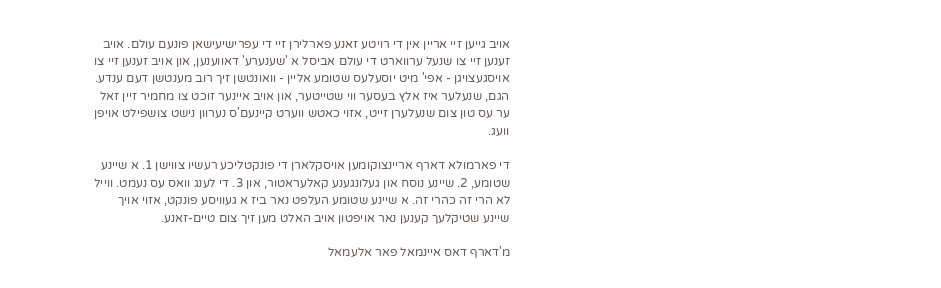אויב גייען זיי אריין אין די רויטע זאנע פארלירן זיי די עפרישיעישאן פונעם עולם. אויב זענען זיי צו שנעל ערווארט די עולם אביסל א 'שענערע' דאווענען, און אויב זענען זיי צו אויסגעצויגן - אפי' מיט יוסעלעס שטומע אליין - וואונטשן זיך רוב מענטשן דעם ענדע. הגם, שנעלער איז אלץ בעסער ווי שטייטער, און אויב איינער זוכט צו מחמיר זיין זאל ער עס טון צום שנעלערן זייט, אזוי כאטש ווערט קיינעם'ס נערוון נישט צושפילט אויפן וועג.

די פארמולא דארף אריינצוקומען אויסקלארן די פונקטליכע רעשיו צווישן 1. א שיינע שטומע, 2. שיינע נוסח און געלונגענע קאלעראטור, און 3. די לענג וואס עס נעמט. ווייל לא הרי זה כהרי זה. א שיינע שטומע העלפט נאר ביז א געוויסע פונקט, אזוי אויך שיינע שטיקלעך קענען נאר אויפטון אויב האלט מען זיך צום טיים-זאנע.

מ'דארף דאס איינמאל פאר אלעמאל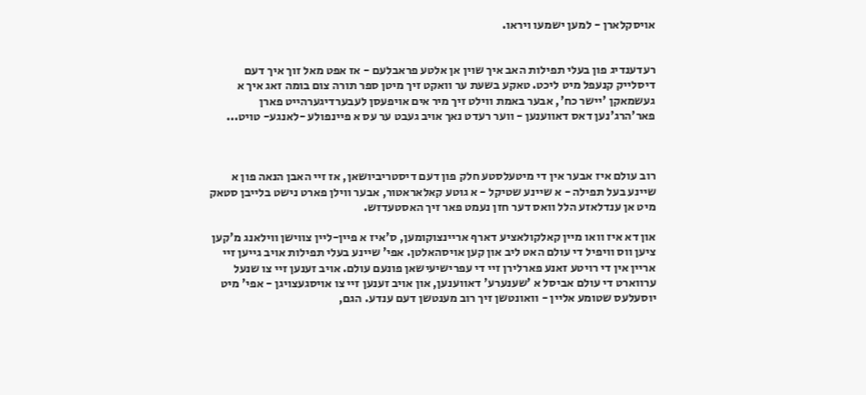אויסקלארן - למען ישמעו ויראו.


רעדענדיג פון בעלי תפילות האב איך שוין אן אלטע פראבלעם - אז אפט מאל זוך איך דעם דיסלייק קנעפל מיט ליכט. טאקע בשעת ער וואקט זיך מיטן ספר תורה צום בומה זאג איך א געשמאקן 'יישר כח', אבער באמת ווילט זיך מיר אים אויפעסן לעבערדיגערהייט פארן פאר'הרג'נען דאס דאווענען - ווער רעדט נאך אויב געבט ער עס א פיינפולע -לאנגע- טויט...



רוב עולם איז אבער אין די מיטעלסטע חלק פון דעם דיסטריביושאן, אז זיי האבן הנאה פון א שיינע בעל תפילה - א שיינע שטיקל - א גוטע קאלאראטור, אבער ווילן פארט נישט בלייבן סטאק מיט אן ענדלאזע הלל וואס דער חזן נעמט פאר זיך האסטעדזש.

און דא איז וואו מיין קאלקולאציע דארף אריינצוקומען, ס'איז א פיין-ליין צווישן ווילאנג מ'קען ציען ווס וויפיל די עולם האט ליב און קען אויסהאלטן. אפי' שיינע בעלי תפילות אויב גייען זיי אריין אין די רויטע זאנע פארלירן זיי די עפרישיעישאן פונעם עולם. אויב זענען זיי צו שנעל ערווארט די עולם אביסל א 'שענערע' דאווענען, און אויב זענען זיי צו אויסגעצויגן - אפי' מיט יוסעלעס שטומע אליין - וואונטשן זיך רוב מענטשן דעם ענדע. הגם,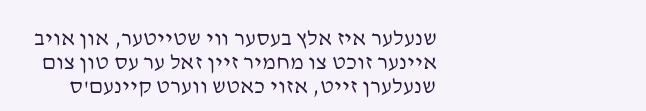שנעלער איז אלץ בעסער ווי שטייטער, און אויב איינער זוכט צו מחמיר זיין זאל ער עס טון צום שנעלערן זייט, אזוי כאטש ווערט קיינעם'ס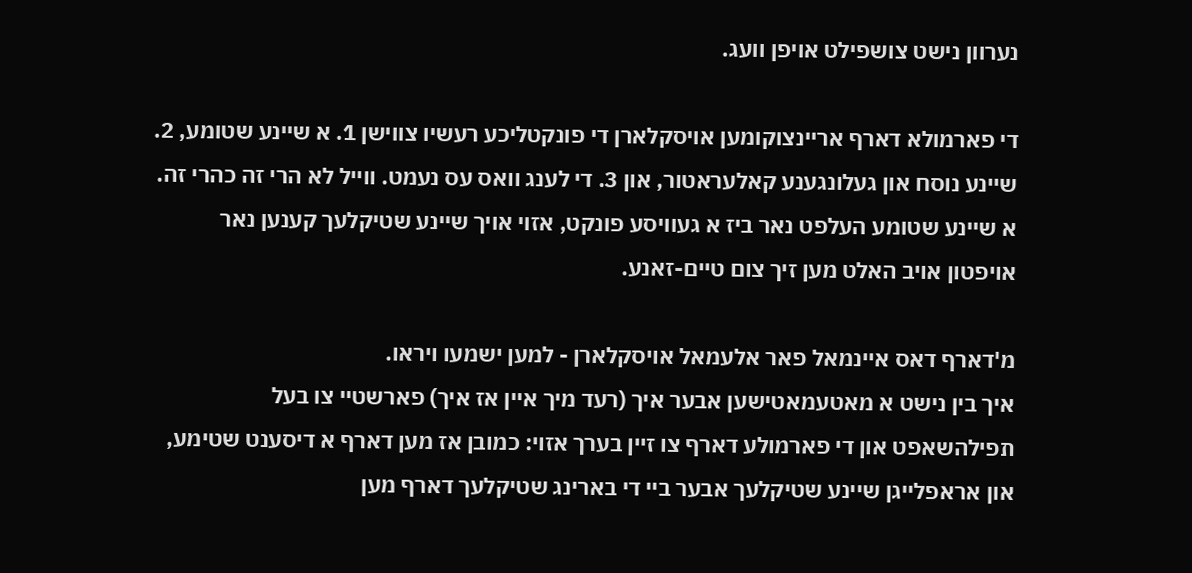נערוון נישט צושפילט אויפן וועג.

די פארמולא דארף אריינצוקומען אויסקלארן די פונקטליכע רעשיו צווישן 1. א שיינע שטומע, 2. שיינע נוסח און געלונגענע קאלעראטור, און 3. די לענג וואס עס נעמט. ווייל לא הרי זה כהרי זה. א שיינע שטומע העלפט נאר ביז א געוויסע פונקט, אזוי אויך שיינע שטיקלעך קענען נאר אויפטון אויב האלט מען זיך צום טיים-זאנע.

מ'דארף דאס איינמאל פאר אלעמאל אויסקלארן - למען ישמעו ויראו.
איך בין נישט א מאטעמאטישען אבער איך (רעד מיך איין אז איך) פארשטיי צו בעל תפילהשאפט און די פארמולע דארף צו זיין בערך אזוי: כמובן אז מען דארף א דיסענט שטימע, און אראפלייגן שיינע שטיקלעך אבער ביי די בארינג שטיקלעך דארף מען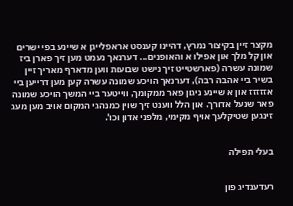מקצר זיין בקיצור נמרץ, דהיינו קענסט אראפלייגן א שיינע בפי ישרים און קל מלך און אפילו א והאופנים... דערנאך נעמט מען זיך פארן ביז שמונה עשרה (פארשטייט זיך נישט שבועות ווען מדארף מאריך זיין בשיר ביי אהבה רבה), דערנאך הויכע שמונה עשרה קען מען דרייען ביי אזזזזז און א שיינע ניגון פאר ממקומך, ווייטער ביי המשך הויכע שמונה פאר שנעל אדורך. און הלל ווענט זיך שוין כמנהגי המקום אויב מען מעג זינגען שטיקלעך אויף מקימי, מלפני אדון וכו'.


בעלי תפילה


רעדענדיג פון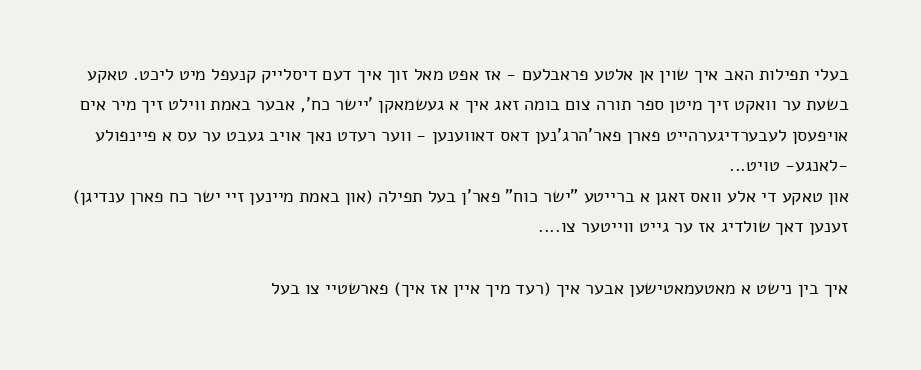בעלי תפילות האב איך שוין אן אלטע פראבלעם - אז אפט מאל זוך איך דעם דיסלייק קנעפל מיט ליכט. טאקע בשעת ער וואקט זיך מיטן ספר תורה צום בומה זאג איך א געשמאקן 'יישר כח', אבער באמת ווילט זיך מיר אים אויפעסן לעבערדיגערהייט פארן פאר'הרג'נען דאס דאווענען - ווער רעדט נאך אויב געבט ער עס א פיינפולע -לאנגע- טויט...
און טאקע די אלע וואס זאגן א ברייטע "ישר כוח" פאר'ן בעל תפילה (און באמת מיינען זיי ישר כח פארן ענדיגן) זענען דאך שולדיג אז ער גייט ווייטער צו....

איך בין נישט א מאטעמאטישען אבער איך (רעד מיך איין אז איך) פארשטיי צו בעל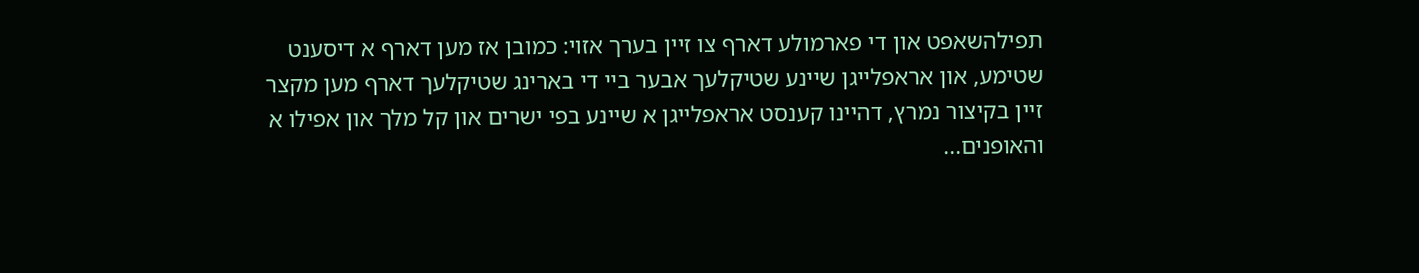תפילהשאפט און די פארמולע דארף צו זיין בערך אזוי: כמובן אז מען דארף א דיסענט שטימע, און אראפלייגן שיינע שטיקלעך אבער ביי די בארינג שטיקלעך דארף מען מקצר זיין בקיצור נמרץ, דהיינו קענסט אראפלייגן א שיינע בפי ישרים און קל מלך און אפילו א והאופנים...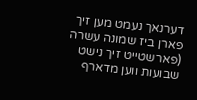דערנאך נעמט מען זיך פארן ביז שמונה עשרה (פארשטייט זיך נישט שבועות ווען מדארף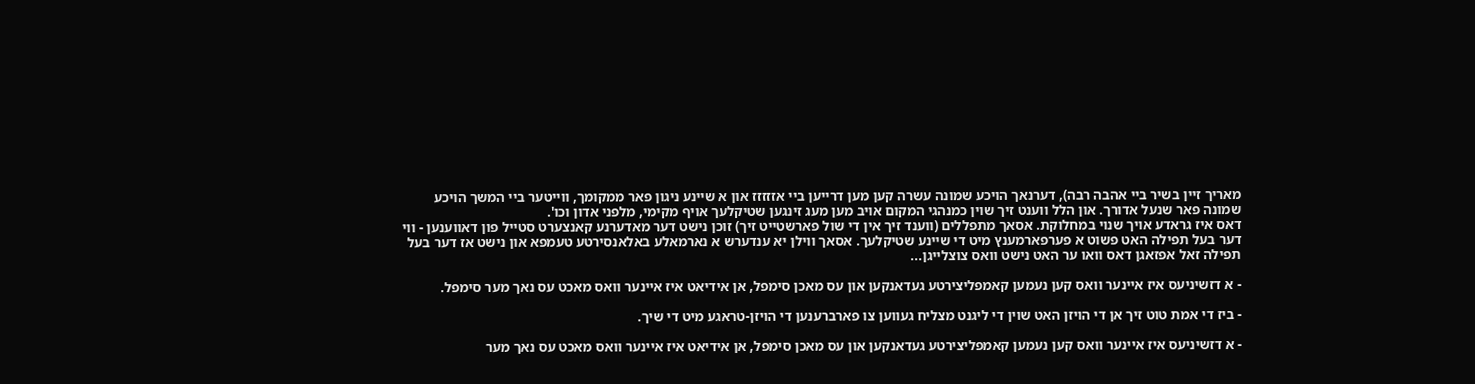מאריך זיין בשיר ביי אהבה רבה), דערנאך הויכע שמונה עשרה קען מען דרייען ביי אזזזזז און א שיינע ניגון פאר ממקומך, ווייטער ביי המשך הויכע שמונה פאר שנעל אדורך. און הלל ווענט זיך שוין כמנהגי המקום אויב מען מעג זינגען שטיקלעך אויף מקימי, מלפני אדון וכו'.
דאס איז גראדע אויך שנוי במחלוקת. אסאך מתפללים (ווענד זיך אין די שול פארשטייט זיך) זוכן נישט דער מאדערנע קאנצערט סטייל פון דאווענען - ווי דער בעל תפילה האט פשוט א פערפארמענץ מיט די שיינע שטיקלעך. אסאך ווילן יא ענדערש א נארמאלע באלאנסירטע טעמפא און נישט אז דער בעל תפילה זאל אפזאגן דאס וואו ער האט נישט וואס צוצלייגן...

- א דזשיניעס איז איינער וואס קען נעמען קאמפליצירטע געדאנקען און עס מאכן סימפל, אן אידיאט איז איינער וואס מאכט עס נאך מער סימפל.

- ביז די אמת טוט זיך אן די הויזן האט שוין די ליגנט מצליח געווען צו פארברענען די הויזן-טראגע מיט די שיך.

- א דזשיניעס איז איינער וואס קען נעמען קאמפליצירטע געדאנקען און עס מאכן סימפל, אן אידיאט איז איינער וואס מאכט עס נאך מער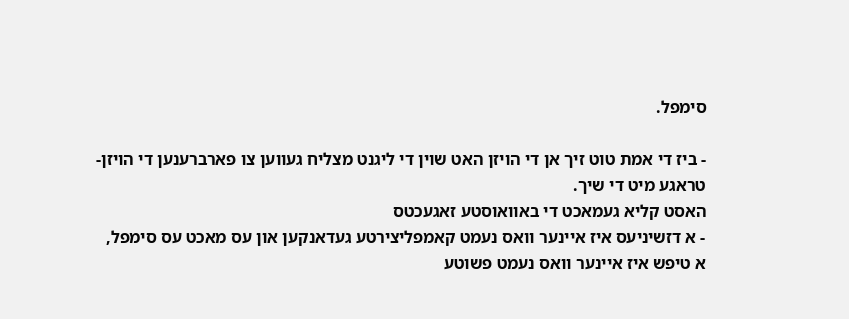סימפל.

- ביז די אמת טוט זיך אן די הויזן האט שוין די ליגנט מצליח געווען צו פארברענען די הויזן-טראגע מיט די שיך.
האסט קליא געמאכט די באוואוסטע זאגעכטס
- א דזשיניעס איז איינער וואס נעמט קאמפליצירטע געדאנקען און עס מאכט עס סימפל, א טיפש איז איינער וואס נעמט פשוטע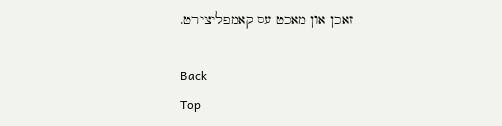זאכן און מאכט עס קאמפליצירט.

Back
Top